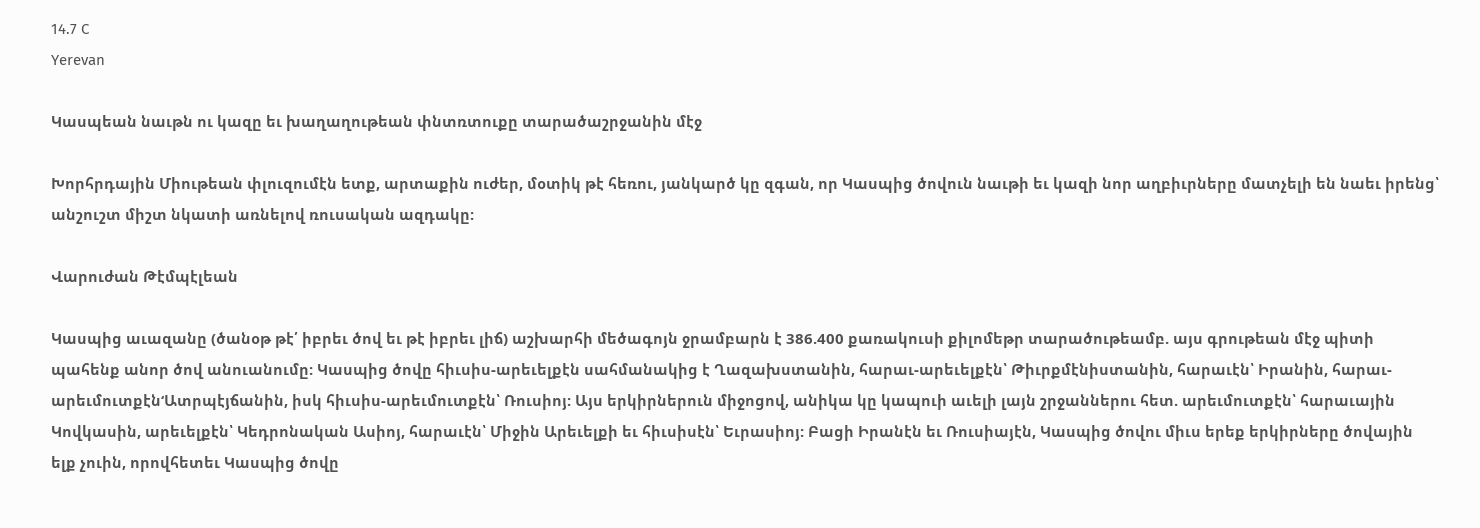14.7 C
Yerevan

Կասպեան նաւթն ու կազը եւ խաղաղութեան փնտռտուքը տարածաշրջանին մէջ

Խորհրդային Միութեան փլուզումէն ետք, արտաքին ուժեր, մօտիկ թէ հեռու, յանկարծ կը զգան, որ Կասպից ծովուն նաւթի եւ կազի նոր աղբիւրները մատչելի են նաեւ իրենց՝ անշուշտ միշտ նկատի առնելով ռուսական ազդակը:

Վարուժան Թէմպէլեան

Կասպից աւազանը (ծանօթ թէ՛ իբրեւ ծով եւ թէ իբրեւ լիճ) աշխարհի մեծագոյն ջրամբարն է 386.400 քառակուսի քիլոմեթր տարածութեամբ. այս գրութեան մէջ պիտի պահենք անոր ծով անուանումը: Կասպից ծովը հիւսիս-արեւելքէն սահմանակից է Ղազախստանին, հարաւ-արեւելքէն՝ Թիւրքմէնիստանին, հարաւէն՝ Իրանին, հարաւ-արեւմուտքէն‘Ատրպէյճանին, իսկ հիւսիս-արեւմուտքէն՝ Ռուսիոյ: Այս երկիրներուն միջոցով, անիկա կը կապուի աւելի լայն շրջաններու հետ. արեւմուտքէն՝ հարաւային Կովկասին, արեւելքէն՝ Կեդրոնական Ասիոյ, հարաւէն՝ Միջին Արեւելքի եւ հիւսիսէն՝ Եւրասիոյ: Բացի Իրանէն եւ Ռուսիայէն, Կասպից ծովու միւս երեք երկիրները ծովային ելք չուին, որովհետեւ Կասպից ծովը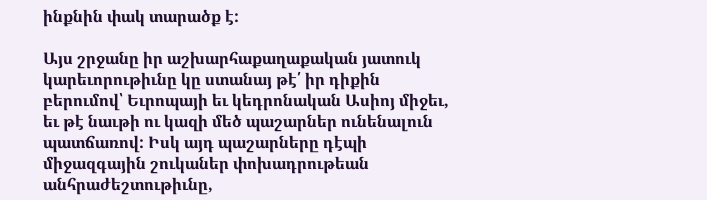ինքնին փակ տարածք է:

Այս շրջանը իր աշխարհաքաղաքական յատուկ կարեւորութիւնը կը ստանայ թէ՛ իր դիքին բերումով՝ Եւրոպայի եւ կեդրոնական Ասիոյ միջեւ, եւ թէ նաւթի ու կազի մեծ պաշարներ ունենալուն պատճառով: Իսկ այդ պաշարները դէպի միջազգային շուկաներ փոխադրութեան անհրաժեշտութիւնը,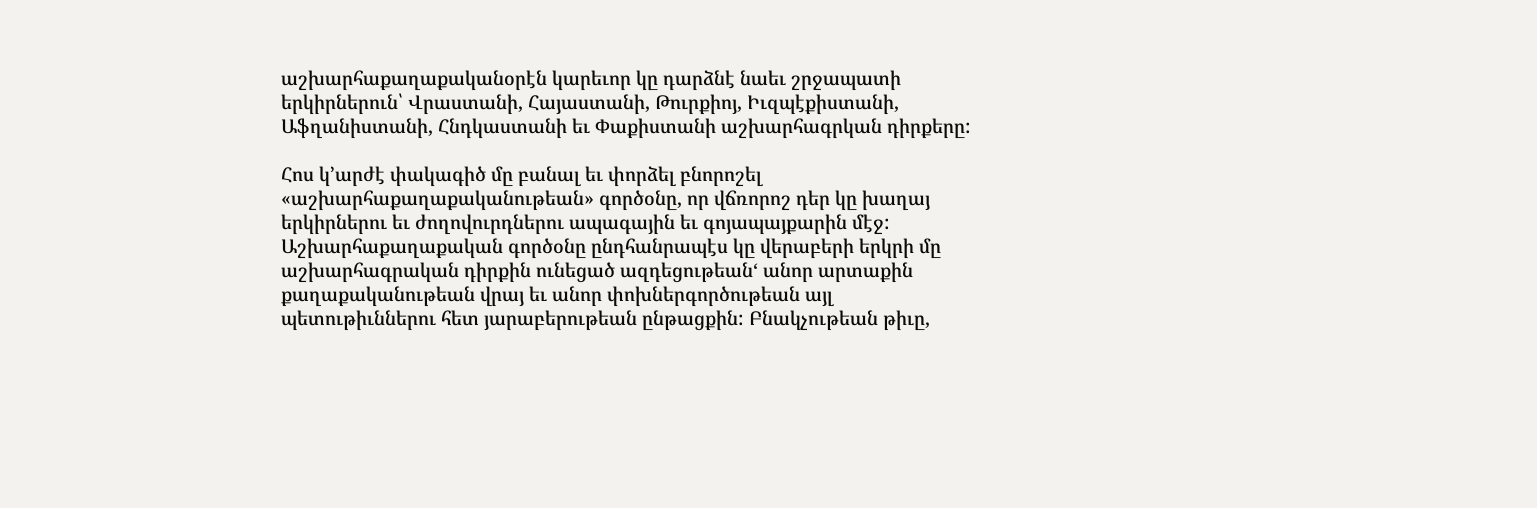աշխարհաքաղաքականօրէն կարեւոր կը դարձնէ նաեւ շրջապատի երկիրներուն՝ Վրաստանի, Հայաստանի, Թուրքիոյ, Իւզպէքիստանի, Աֆղանիստանի, Հնդկաստանի եւ Փաքիստանի աշխարհագրկան դիրքերը:

Հոս կ’արժէ փակագիծ մը բանալ եւ փորձել բնորոշել «աշխարհաքաղաքականութեան» գործօնը, որ վճռորոշ դեր կը խաղայ երկիրներու եւ ժողովուրդներու ապագային եւ գոյապայքարին մէջ: Աշխարհաքաղաքական գործօնը ընդհանրապէս կը վերաբերի երկրի մը աշխարհագրական դիրքին ունեցած ազդեցութեան‘ անոր արտաքին քաղաքականութեան վրայ եւ անոր փոխներգործութեան այլ պետութիւններու հետ յարաբերութեան ընթացքին: Բնակչութեան թիւը,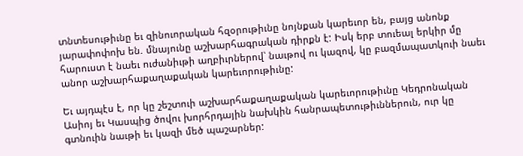տնտեսութիւնը եւ զինուորական հզօրութիւնը նոյնքան կարեւոր են, բայց անոնք յարափոփոխ են. մնայունը աշխարհագրական դիրքն է: Իսկ երբ տուեալ երկիր մը հարուստ է նաեւ ուժանիւթի աղբիւրներով՝ նաւթով ու կազով, կը բազմապատկուի նաեւ անոր աշխարհաքաղաքական կարեւորութիւնը:

Եւ այդպէս է, որ կը շեշտուի աշխարհաքաղաքական կարեւորութիւնը Կեդրոնական Ասիոյ եւ Կասպից ծովու խորհրդային նախկին հանրապետութիւններուն, ուր կը գտնուին նաւթի եւ կազի մեծ պաշարներ: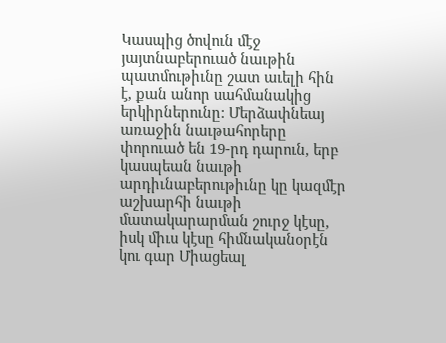Կասպից ծովուն մէջ յայտնաբերուած նաւթին պատմութիւնը շատ աւելի հին է, քան անոր սահմանակից երկիրներունը: Մերձափնեայ առաջին նաւթահորերը փորուած են 19-րդ դարուն, երբ կասպեան նաւթի արդիւնաբերութիւնը կը կազմէր աշխարհի նաւթի մատակարարման շուրջ կէսը, իսկ միւս կէսը հիմնականօրէն կու գար Միացեալ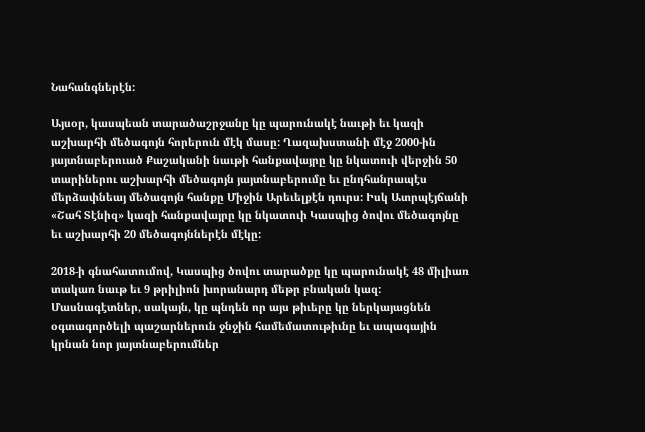Նահանգներէն:

Այսօր, կասպեան տարածաշրջանը կը պարունակէ նաւթի եւ կազի աշխարհի մեծագոյն հորերուն մէկ մասը: Ղազախստանի մէջ 2000-ին յայտնաբերուած Քաշականի նաւթի հանքավայրը կը նկատուի վերջին 50 տարիներու աշխարհի մեծագոյն յայտնաբերումը եւ ընդհանրապէս մերձափնեայ մեծագոյն հանքը Միջին Արեւելքէն դուրս: Իսկ Ատրպէյճանի «Շահ Տէնիզ» կազի հանքավայրը կը նկատուի Կասպից ծովու մեծագոյնը եւ աշխարհի 20 մեծագոյններէն մէկը:

2018‑ի գնահատումով, Կասպից ծովու տարածքը կը պարունակէ 48 միլիառ տակառ նաւթ եւ 9 թրիլիոն խորանարդ մեթր բնական կազ: Մասնագէտներ, սակայն, կը պնդեն որ այս թիւերը կը ներկայացնեն օգտագործելի պաշարներուն ջնջին համեմատութիւնը եւ ապագային կրնան նոր յայտնաբերումներ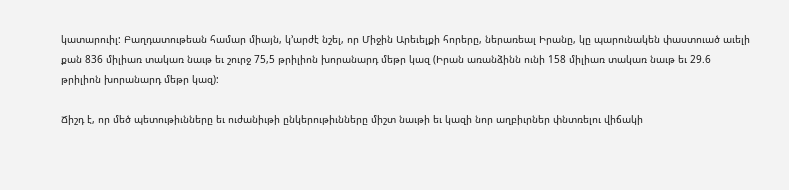կատարուիլ: Բաղդատութեան համար միայն, կ’արժէ նշել, որ Միջին Արեւելքի հորերը, ներառեալ Իրանը, կը պարունակեն փաստուած աւելի քան 836 միլիառ տակառ նաւթ եւ շուրջ 75,5 թրիլիոն խորանարդ մեթր կազ (Իրան առանձինն ունի 158 միլիառ տակառ նաւթ եւ 29.6 թրիլիոն խորանարդ մեթր կազ):

Ճիշդ է, որ մեծ պետութիւնները եւ ուժանիւթի ընկերութիւնները միշտ նաւթի եւ կազի նոր աղբիւրներ փնտռելու վիճակի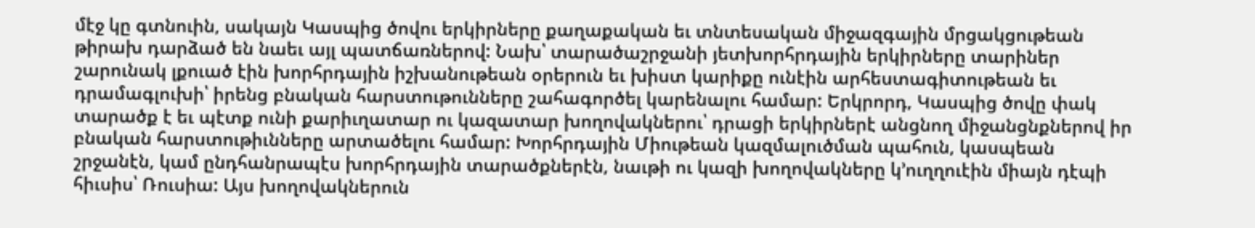մէջ կը գտնուին, սակայն Կասպից ծովու երկիրները քաղաքական եւ տնտեսական միջազգային մրցակցութեան թիրախ դարձած են նաեւ այլ պատճառներով: Նախ՝ տարածաշրջանի յետխորհրդային երկիրները տարիներ շարունակ լքուած էին խորհրդային իշխանութեան օրերուն եւ խիստ կարիքը ունէին արհեստագիտութեան եւ դրամագլուխի՝ իրենց բնական հարստութունները շահագործել կարենալու համար: Երկրորդ, Կասպից ծովը փակ տարածք է եւ պէտք ունի քարիւղատար ու կազատար խողովակներու՝ դրացի երկիրներէ անցնող միջանցնքներով իր բնական հարստութիւնները արտածելու համար: Խորհրդային Միութեան կազմալուծման պահուն, կասպեան շրջանէն, կամ ընդհանրապէս խորհրդային տարածքներէն, նաւթի ու կազի խողովակները կ’ուղղուէին միայն դէպի հիւսիս՝ Ռուսիա: Այս խողովակներուն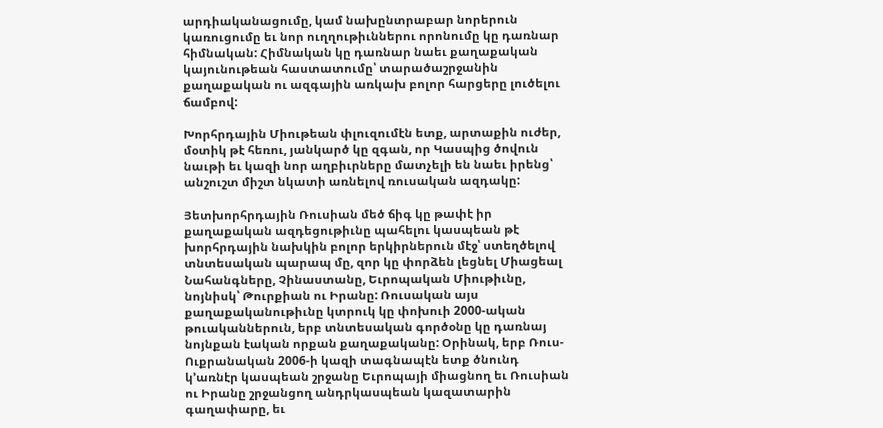արդիականացումը, կամ նախընտրաբար նորերուն կառուցումը եւ նոր ուղղութիւններու որոնումը կը դառնար հիմնական: Հիմնական կը դառնար նաեւ քաղաքական կայունութեան հաստատումը՝ տարածաշրջանին քաղաքական ու ազգային առկախ բոլոր հարցերը լուծելու ճամբով:

Խորհրդային Միութեան փլուզումէն ետք, արտաքին ուժեր, մօտիկ թէ հեռու, յանկարծ կը զգան, որ Կասպից ծովուն նաւթի եւ կազի նոր աղբիւրները մատչելի են նաեւ իրենց՝ անշուշտ միշտ նկատի առնելով ռուսական ազդակը:

Յետխորհրդային Ռուսիան մեծ ճիգ կը թափէ իր քաղաքական ազդեցութիւնը պահելու կասպեան թէ խորհրդային նախկին բոլոր երկիրներուն մէջ՝ ստեղծելով տնտեսական պարապ մը, զոր կը փորձեն լեցնել Միացեալ Նահանգները, Չինաստանը, Եւրոպական Միութիւնը, նոյնիսկ՝ Թուրքիան ու Իրանը: Ռուսական այս քաղաքականութիւնը կտրուկ կը փոխուի 2000-ական թուականներուն, երբ տնտեսական գործօնը կը դառնայ նոյնքան էական որքան քաղաքականը: Օրինակ, երբ Ռուս-Ուքրանական 2006‑ի կազի տագնապէն ետք ծնունդ կ’առնէր կասպեան շրջանը Եւրոպայի միացնող եւ Ռուսիան ու Իրանը շրջանցող անդրկասպեան կազատարին գաղափարը, եւ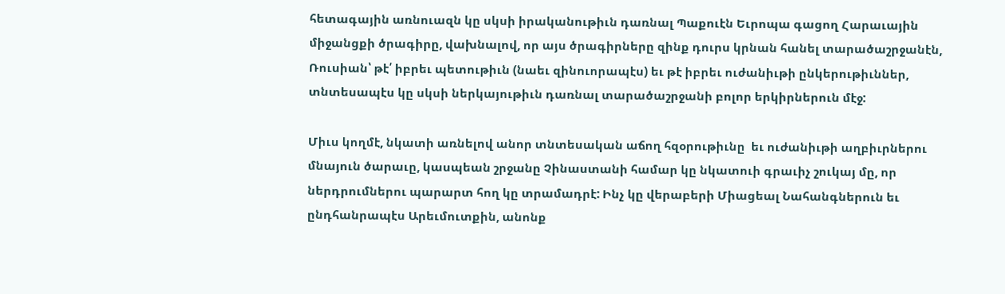հետագային առնուազն կը սկսի իրականութիւն դառնալ Պաքուէն Եւրոպա գացող Հարաւային միջանցքի ծրագիրը, վախնալով, որ այս ծրագիրները զինք դուրս կրնան հանել տարածաշրջանէն, Ռուսիան՝ թէ՛ իբրեւ պետութիւն (նաեւ զինուորապէս) եւ թէ իբրեւ ուժանիւթի ընկերութիւններ, տնտեսապէս կը սկսի ներկայութիւն դառնալ տարածաշրջանի բոլոր երկիրներուն մէջ:

Միւս կողմէ, նկատի առնելով անոր տնտեսական աճող հզօրութիւնը  եւ ուժանիւթի աղբիւրներու մնայուն ծարաւը, կասպեան շրջանը Չինաստանի համար կը նկատուի գրաւիչ շուկայ մը, որ ներդրումներու պարարտ հող կը տրամադրէ: Ինչ կը վերաբերի Միացեալ Նահանգներուն եւ ընդհանրապէս Արեւմուտքին, անոնք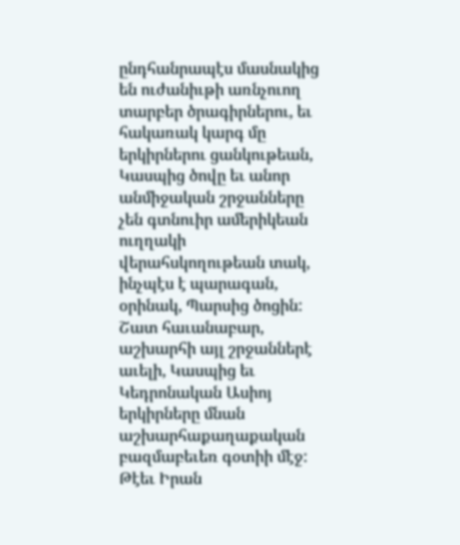ընդհանրապէս մասնակից են ուժանիւթի առնչուող տարբեր ծրագիրներու, եւ հակառակ կարգ մը երկիրներու ցանկութեան, Կասպից ծովը եւ անոր անմիջական շրջանները չեն գտնուիր ամերիկեան ուղղակի վերահսկողութեան տակ, ինչպէս է պարագան, օրինակ, Պարսից ծոցին: Շատ հաւանաբար, աշխարհի այլ շրջաններէ աւելի, Կասպից եւ Կեդրոնական Ասիոյ երկիրները մնան աշխարհաքաղաքական բազմաբեւեռ գօտիի մէջ: Թէեւ Իրան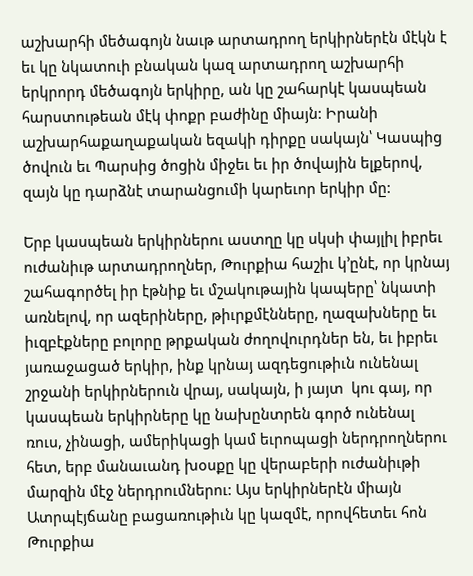աշխարհի մեծագոյն նաւթ արտադրող երկիրներէն մէկն է եւ կը նկատուի բնական կազ արտադրող աշխարհի երկրորդ մեծագոյն երկիրը, ան կը շահարկէ կասպեան հարստութեան մէկ փոքր բաժինը միայն: Իրանի աշխարհաքաղաքական եզակի դիրքը սակայն՝ Կասպից ծովուն եւ Պարսից ծոցին միջեւ եւ իր ծովային ելքերով, զայն կը դարձնէ տարանցումի կարեւոր երկիր մը:

Երբ կասպեան երկիրներու աստղը կը սկսի փայլիլ իբրեւ ուժանիւթ արտադրողներ, Թուրքիա հաշիւ կ’ընէ, որ կրնայ շահագործել իր էթնիք եւ մշակութային կապերը՝ նկատի առնելով, որ ազերիները, թիւրքմէնները, ղազախները եւ իւզբէքները բոլորը թրքական ժողովուրդներ են, եւ իբրեւ յառաջացած երկիր, ինք կրնայ ազդեցութիւն ունենալ շրջանի երկիրներուն վրայ, սակայն, ի յայտ  կու գայ, որ կասպեան երկիրները կը նախընտրեն գործ ունենալ ռուս, չինացի, ամերիկացի կամ եւրոպացի ներդրողներու հետ, երբ մանաւանդ խօսքը կը վերաբերի ուժանիւթի մարզին մէջ ներդրումներու: Այս երկիրներէն միայն Ատրպէյճանը բացառութիւն կը կազմէ, որովհետեւ հոն Թուրքիա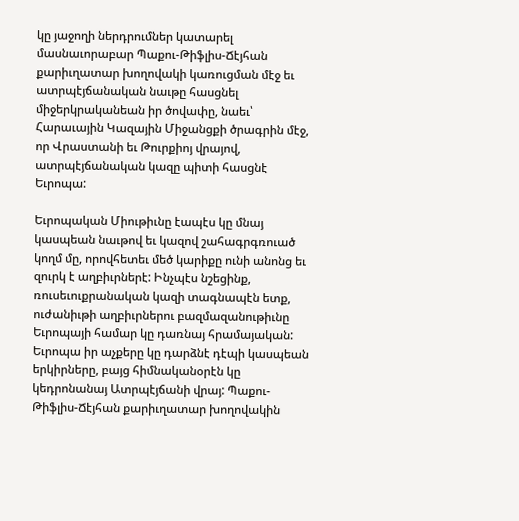կը յաջողի ներդրումներ կատարել մասնաւորաբար Պաքու-Թիֆլիս-Ճէյհան քարիւղատար խողովակի կառուցման մէջ եւ ատրպէյճանական նաւթը հասցնել միջերկրականեան իր ծովափը, նաեւ՝ Հարաւային Կազային Միջանցքի ծրագրին մէջ, որ Վրաստանի եւ Թուրքիոյ վրայով, ատրպէյճանական կազը պիտի հասցնէ Եւրոպա:

Եւրոպական Միութիւնը էապէս կը մնայ կասպեան նաւթով եւ կազով շահագրգռուած կողմ մը, որովհետեւ մեծ կարիքը ունի անոնց եւ զուրկ է աղբիւրներէ: Ինչպէս նշեցինք, ռուսեւուքրանական կազի տագնապէն ետք, ուժանիւթի աղբիւրներու բազմազանութիւնը Եւրոպայի համար կը դառնայ հրամայական: Եւրոպա իր աչքերը կը դարձնէ դէպի կասպեան երկիրները, բայց հիմնականօրէն կը կեդրոնանայ Ատրպէյճանի վրայ: Պաքու-Թիֆլիս-Ճէյհան քարիւղատար խողովակին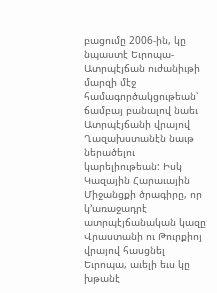բացումը 2006-ին, կը նպաստէ Եւրոպա-Ատրպէյճան ուժանիւթի մարզի մէջ համագործակցութեան՝ ճամբայ բանալով նաեւ Ատրպէյճանի վրայով Ղազախստանէն նաւթ ներածելու կարելիութեան: Իսկ Կազային Հարաւային Միջանցքի ծրագիրը, որ կ’առաջադրէ ատրպէյճանական կազը Վրաստանի ու Թուրքիոյ վրայով հասցնել Եւրոպա, աւելի եւս կը խթանէ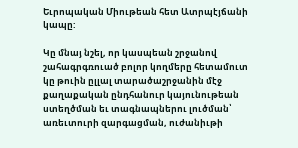Եւրոպական Միութեան հետ Ատրպէյճանի կապը:

Կը մնայ նշել, որ կասպեան շրջանով շահագրգռուած բոլոր կողմերը հետամուտ կը թուին ըլլալ տարածաշրջանին մէջ քաղաքական ընդհանուր կայունութեան ստեղծման եւ տագնապներու լուծման՝ առեւտուրի զարգացման, ուժանիւթի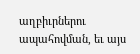աղբիւրներու ապահովման, եւ այս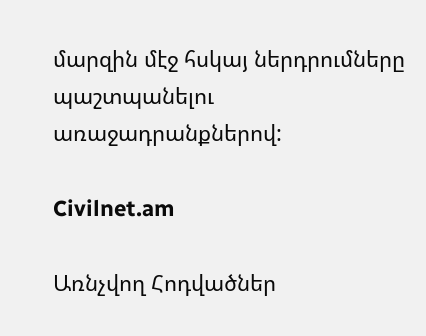մարզին մէջ հսկայ ներդրումները պաշտպանելու առաջադրանքներով:

Civilnet.am

Առնչվող Հոդվածներ